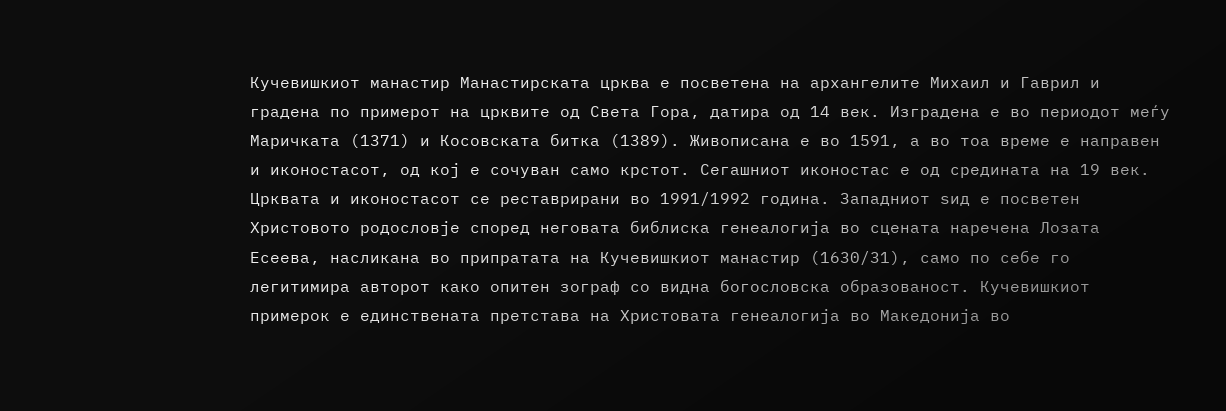Кучевишкиот манастир Манастирската црква е посветена на архангелите Михаил и Гаврил и градена по примерот на црквите од Света Гора, датира од 14 век. Изградена е во периодот меѓу Маричката (1371) и Косовската битка (1389). Живописана е во 1591, а во тоа време е направен и иконостасот, од кој е сочуван само крстот. Сегашниот иконостас е од средината на 19 век. Црквата и иконостасот се реставрирани во 1991/1992 година. Западниот ѕид е посветен Христовото родословје според неговата библиска генеалогија во сцената наречена Лозата Есеева, насликана во припратата на Кучевишкиот манастир (1630/31), само по себе го легитимира авторот како опитен зограф со видна богословска образованост. Кучевишкиот примерок е единствената претстава на Христовата генеалогија во Македонија во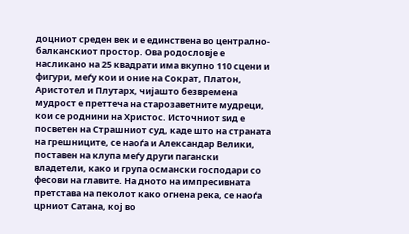доцниот среден век и е единствена во централно-балканскиот простор. Ова родословје е насликано на 25 квадрати има вкупно 110 сцени и фигури, меѓу кои и оние на Сократ, Платон, Аристотел и Плутарх, чијашто безвремена мудрост е преттеча на старозаветните мудреци, кои се роднини на Христос. Источниот ѕид е посветен на Страшниот суд, каде што на страната на грешниците, се наоѓа и Александар Велики, поставен на клупа меѓу други пагански владетели, како и група османски господари со фесови на главите. На дното на импресивната претстава на пеколот како огнена река, се наоѓа црниот Сатана, кој во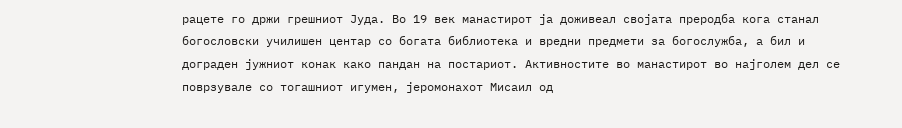рацете го држи грешниот Јуда. Во 19 век манастирот ја доживеал својата преродба кога станал богословски училишен центар со богата библиотека и вредни предмети за богослужба, а бил и дограден јужниот конак како пандан на постариот. Активностите во манастирот во најголем дел се поврзувале со тогашниот игумен, јеромонахот Мисаил од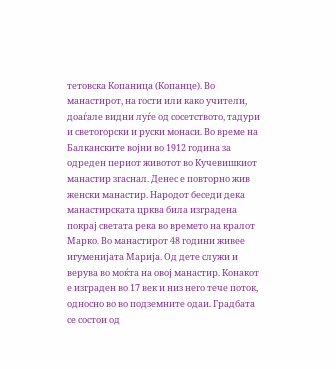тетовска Копаница (Копанце). Во манастирот, на гости или како учители, доаѓале видни луѓе од сосетството, тадури и светогорски и руски монаси. Во време на Балканските војни во 1912 година за одреден периот животот во Кучевишкиот манастир згаснал. Денес е повторно жив женски манастир. Народот беседи дека манастирската црква била изградена покрај светата река во времето на кралот Марко. Во манастирот 48 години живее игуменијата Марија. Од дете служи и верува во моќта на овој манастир. Конакот е изграден во 17 век и низ него тече поток, односно во во подземните одаи. Градбата се состои од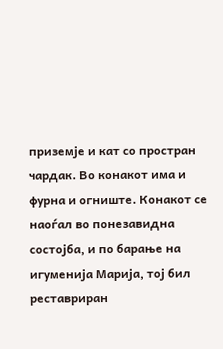приземје и кат со простран чардак. Во конакот има и фурна и огниште. Конакот се наоѓал во понезавидна состојба, и по барање на игуменија Марија, тој бил реставриран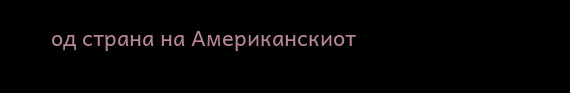од страна на Американскиот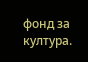фонд за култура.